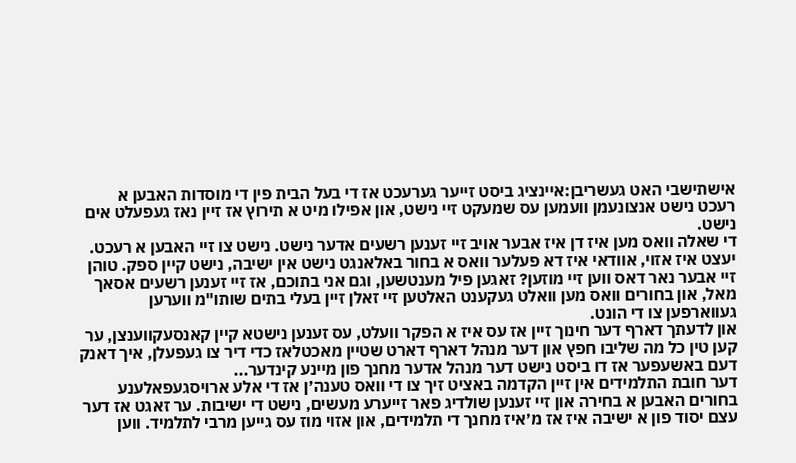אישתישבי האט געשריבן:איינציג ביסט זייער גערעכט אז די בעל הבית פין די מוסדות האבען א רעכט נישט אנצונעמן וועמען עס שמעקט זיי נישט, און אפילו מיט א תירוץ אז זיין נאז געפעלט אים נישט.
די שאלה וואס מען איז דן איז אבער אויב זיי זענען רשעים אדער נישט. נישט צו זיי האבען א רעכט.
יעצט איז אזוי, אוודאי איז דא פעלער וואס א בחור באלאנגט נישט אין ישיבה, נישט קיין ספק. טוהן זיי אבער נאר דאס ווען זיי מוזען? זאגען פיל מענטשען, וגם אני בתוכם, אז זיי זענען רשעים אסאך מאל, און בחורים וואס מען וואלט געקענט האלטען זיי זאלן זיין בעלי בתים שותו"מ ווערען געווארפען צו די הונט.
און לדעתך דארף דער חינוך זיין אז עס איז א הפקר וועלט, עס זענען נישטא קיין קאנסעקווענצן, ער קען טין כל מה שליבו חפץ און דער מנהל דארף דארט שטיין מאכטלאז כדי דיר צו געפעלן, איך דאנק דעם באשעפער אז דו ביסט נישט דער מנהל אדער מחנך פון מיינע קינדער...
דער חובת התלמידים אין זיין הקדמה באציט זיך צו די וואס טענה׳ן אז די אלע ארויסגעפאלענע בחורים האבען א בחירה און זיי זענען שולדיג פאר זייערע מעשים, נישט די ישיבות. ער זאגט אז דער עצם יסוד פון א ישיבה איז אז מ׳איז מחנך די תלמידים, און אזוי מוז עס גייען מרבי לתלמיד. ווען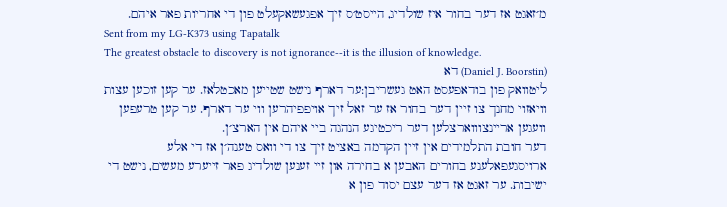מ׳זאגט אז דער בחור איז שולדיג, הייסט׳ס זיך אפגעשאקעלט פון די אחריות פאר איהם.
Sent from my LG-K373 using Tapatalk
The greatest obstacle to discovery is not ignorance--it is the illusion of knowledge.
(Daniel J. Boorstin) דא
ליטוואק פון בודאפעסט האט געשריבן:ער דארף נישט שטייען מאכטלאז. ער קען זוכען עצות וויאזוי מחנך צו זיין דער בחור אז ער זאל זיך אויפפיהרען ווי ער דארף. ער קען טרעפען וועגען אריינצוווארצלען דער ריכטיגע הנהגה ביי איהם אין הארצ׳ן.
דער חובת התלמידים אין זיין הקדמה באציט זיך צו די וואס טענה׳ן אז די אלע ארויסגעפאלענע בחורים האבען א בחירה און זיי זענען שולדיג פאר זייערע מעשים, נישט די ישיבות. ער זאגט אז דער עצם יסוד פון א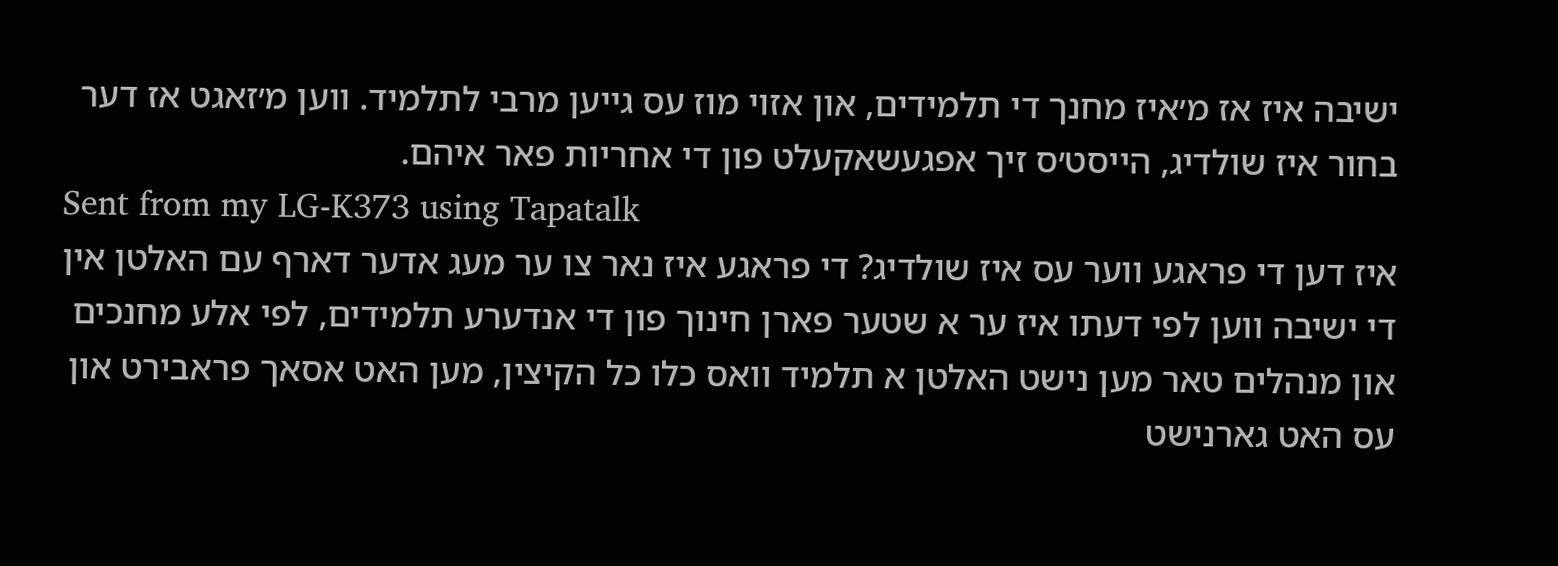ישיבה איז אז מ׳איז מחנך די תלמידים, און אזוי מוז עס גייען מרבי לתלמיד. ווען מ׳זאגט אז דער בחור איז שולדיג, הייסט׳ס זיך אפגעשאקעלט פון די אחריות פאר איהם.
Sent from my LG-K373 using Tapatalk
איז דען די פראגע ווער עס איז שולדיג? די פראגע איז נאר צו ער מעג אדער דארף עם האלטן אין די ישיבה ווען לפי דעתו איז ער א שטער פארן חינוך פון די אנדערע תלמידים, לפי אלע מחנכים און מנהלים טאר מען נישט האלטן א תלמיד וואס כלו כל הקיצין, מען האט אסאך פראבירט און עס האט גארנישט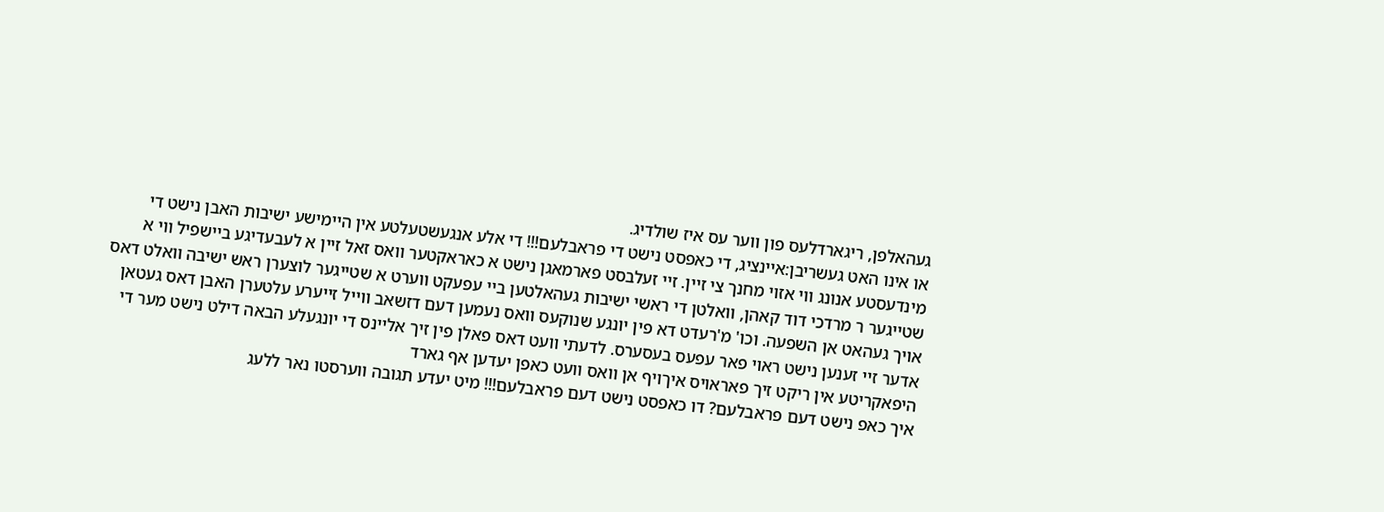געהאלפן, ריגארדלעס פון ווער עס איז שולדיג.
או אינו האט געשריבן:איינציג, די כאפסט נישט די פראבלעם!!! די אלע אנגעשטעלטע אין היימישע ישיבות האבן נישט די מינדעסטע אנונג ווי אזוי מחנך צי זיין. זיי זעלבסט פארמאגן נישט א כאראקטער וואס זאל זיין א לעבעדיגע ביישפיל ווי א שטייגער ר מרדכי דוד קאהן, וואלטן די ראשי ישיבות געהאלטען ביי עפעקט ווערט א שטייגער לוצערן ראש ישיבה וואלט דאס אויך געהאט אן השפעה. וכו' מ'רעדט דא פין יונגע שנוקעס וואס נעמען דעם דזשאב ווייל זייערע עלטערן האבן דאס געטאן אדער זיי זענען נישט ראוי פאר עפעס בעסערס. לדעתי וועט דאס פאלן פין זיך אליינס די יונגעלע הבאה דילט נישט מער די היפאקריטע אין ריקט זיך פאראויס איךויף אן וואס וועט כאפן יעדען אף גארד
איך כאפ נישט דעם פראבלעם? דו כאפסט נישט דעם פראבלעם!!! מיט יעדע תגובה ווערסטו נאר ללעג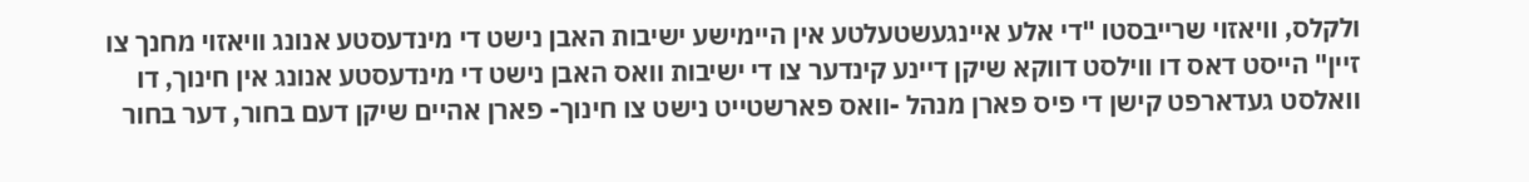ולקלס, וויאזוי שרייבסטו "די אלע איינגעשטעלטע אין היימישע ישיבות האבן נישט די מינדעסטע אנונג וויאזוי מחנך צו זיין" הייסט דאס דו ווילסט דווקא שיקן דיינע קינדער צו די ישיבות וואס האבן נישט די מינדעסטע אנונג אין חינוך, דו וואלסט געדארפט קישן די פיס פארן מנהל -וואס פארשטייט נישט צו חינוך- פארן אהיים שיקן דעם בחור, דער בחור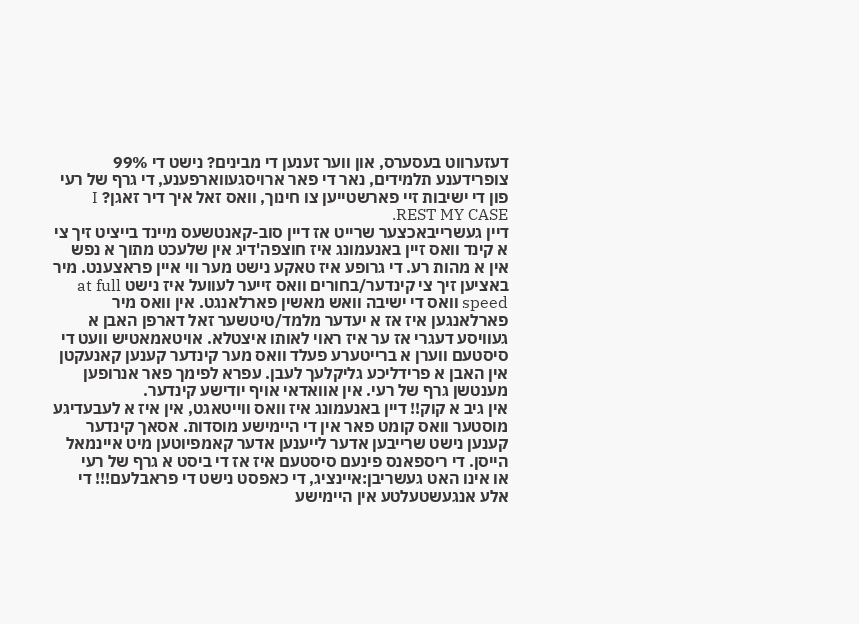דעזערווט בעסערס, און ווער זענען די מבינים? נישט די 99% צופרידענע תלמידים, נאר די פאר ארויסגעווארפענע, די גרף של רעי פון די ישיבות זיי פארשטייען צו חינוך, וואס זאל איך דיר זאגן? I REST MY CASE.
דיין געשרייבאכצער שרייט אז דיין סוב-קאנטשעס מיינד בייציט זיך צי א קינד וואס זיין באנעמונג איז חוצפה'דיג אין שלעכט מתוך א נפש אין א מהות רע. די גרופע איז טאקע נישט מער ווי איין פראצענט. מיר באציען זיך צי קינדער/בחורים וואס זייער לעוועל איז נישט at full speed וואס די ישיבה וואש מאשין פארלאנגט. אין וואס מיר פארלאנגען איז אז א יעדער מלמד/טיטשער זאל דארפן האבן א געוויסע דעגרי אז ער איז ראוי לאותו איצטלא. אויטאמאטיש וועט די סיסטעם ווערן א ברייטערע פעלד וואס מער קינדער קענען קאנעקטן אין האבן א פרידליכע גליקלעך לעבן. עפרא לפימך פאר אנרופען מענטשן גרף של רעי. אין אוואדאי אויף יודישע קינדער.
אין גיב א קוק!! דיין באנעמונג איז וואס ווייטאגט, אין איז א לעבעדיגע מוסטער וואס קומט פאר אין די היימישע מוסדות. אסאך קינדער קענען נישט שרייבען אדער לייענען אדער קאמפיוטען מיט איינמאל הייסן. די ריספאנס פינעם סיסטעם איז אז די ביסט א גרף של רעי
או אינו האט געשריבן:איינציג, די כאפסט נישט די פראבלעם!!! די אלע אנגעשטעלטע אין היימישע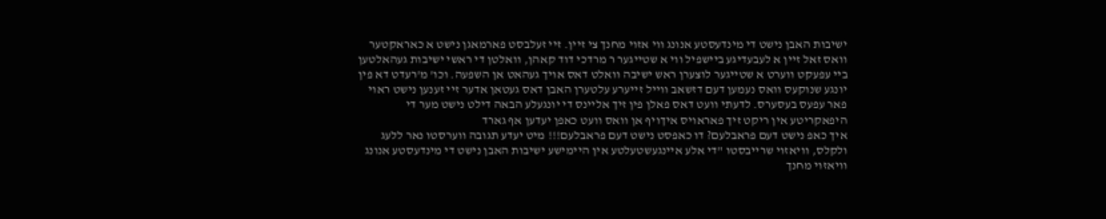ישיבות האבן נישט די מינדעסטע אנונג ווי אזוי מחנך צי זיין. זיי זעלבסט פארמאגן נישט א כאראקטער וואס זאל זיין א לעבעדיגע ביישפיל ווי א שטייגער ר מרדכי דוד קאהן, וואלטן די ראשי ישיבות געהאלטען ביי עפעקט ווערט א שטייגער לוצערן ראש ישיבה וואלט דאס אויך געהאט אן השפעה. וכו' מ'רעדט דא פין יונגע שנוקעס וואס נעמען דעם דזשאב ווייל זייערע עלטערן האבן דאס געטאן אדער זיי זענען נישט ראוי פאר עפעס בעסערס. לדעתי וועט דאס פאלן פין זיך אליינס די יונגעלע הבאה דילט נישט מער די היפאקריטע אין ריקט זיך פאראויס איךויף אן וואס וועט כאפן יעדען אף גארד
איך כאפ נישט דעם פראבלעם? דו כאפסט נישט דעם פראבלעם!!! מיט יעדע תגובה ווערסטו נאר ללעג ולקלס, וויאזוי שרייבסטו "די אלע איינגעשטעלטע אין היימישע ישיבות האבן נישט די מינדעסטע אנונג וויאזוי מחנך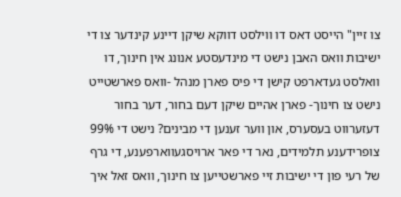צו זיין" הייסט דאס דו ווילסט דווקא שיקן דיינע קינדער צו די ישיבות וואס האבן נישט די מינדעסטע אנונג אין חינוך, דו וואלסט געדארפט קישן די פיס פארן מנהל -וואס פארשטייט נישט צו חינוך- פארן אהיים שיקן דעם בחור, דער בחור דעזערווט בעסערס, און ווער זענען די מבינים? נישט די 99% צופרידענע תלמידים, נאר די פאר ארויסגעווארפענע, די גרף של רעי פון די ישיבות זיי פארשטייען צו חינוך, וואס זאל איך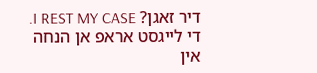דיר זאגן? I REST MY CASE.
די לייגסט אראפ אן הנחה אין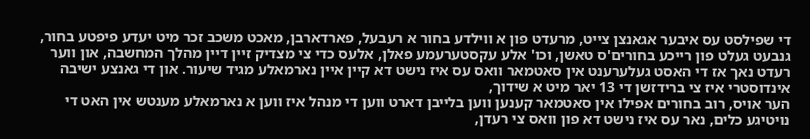די שפילסט עס איבער אגאנצן צייט, מרעדט פון א ווילדע בחור א רעבעל, פארדארבן, מאכט משכב זכר מיט יעדע פיפטע בחור, גנבעט געלט פון רייכע בחורים'ס טאשן, וכו' אלע עקסטערעמע פאלן, אלעס כדי צי מצדיק זיין דיין מהלך המחשבה, און ווער רעדט נאך אז די האסט געלערענט אין סאטמאר וואס עס איז נישט דא קיין איין נארמאלע מגיד שיעור. און די גאנצע ישיבה אינדוסטרי איז צי ברידזשן די 13 יאר מיט א שידוך,
הער אויס, רוב בחורים אפילו אין סאטמאר קענען ווען בלייבן דארט ווען די מנהל איז ווען א נארמאלע מענטש אין האט די נויטיגע כלים, נאר עס איז נישט דא פון וואס צי רעדן,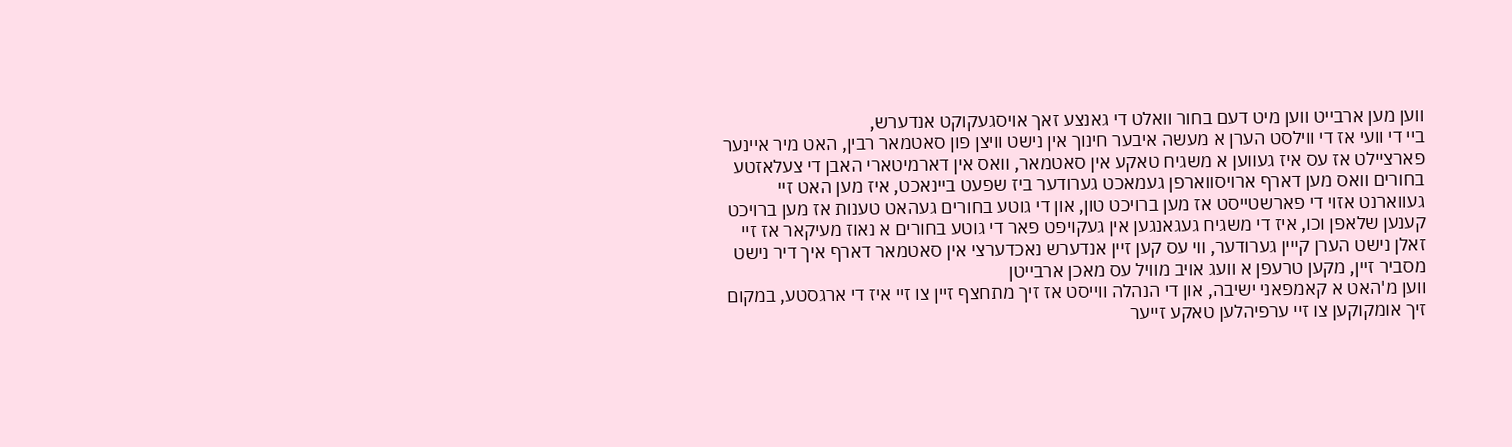ווען מען ארבייט ווען מיט דעם בחור וואלט די גאנצע זאך אויסגעקוקט אנדערש,
ביי די וועי אז די ווילסט הערן א מעשה איבער חינוך אין נישט וויצן פון סאטמאר רבין, האט מיר איינער פארציילט אז עס איז געווען א משגיח טאקע אין סאטמאר, וואס אין דארמיטארי האבן די צעלאזטע בחורים וואס מען דארף ארויסווארפן געמאכט גערודער ביז שפעט ביינאכט, איז מען האט זיי געווארנט אזוי די פארשטייסט אז מען ברויכט טון, און די גוטע בחורים געהאט טענות אז מען ברויכט קענען שלאפן וכו, איז די משגיח געגאנגען אין געקויפט פאר די גוטע בחורים א נאוז מעיקאר אז זיי זאלן נישט הערן קייין גערודער, ווי עס קען זיין אנדערש נאכדערצי אין סאטמאר דארף איך דיר נישט מסביר זיין, מקען טרעפן א וועג אויב מוויל עס מאכן ארבייטן
ווען מ'האט א קאמפאני ישיבה, און די הנהלה ווייסט אז זיך מתחצף זיין צו זיי איז די ארגסטע, במקום זיך אומקוקען צו זיי ערפיהלען טאקע זייער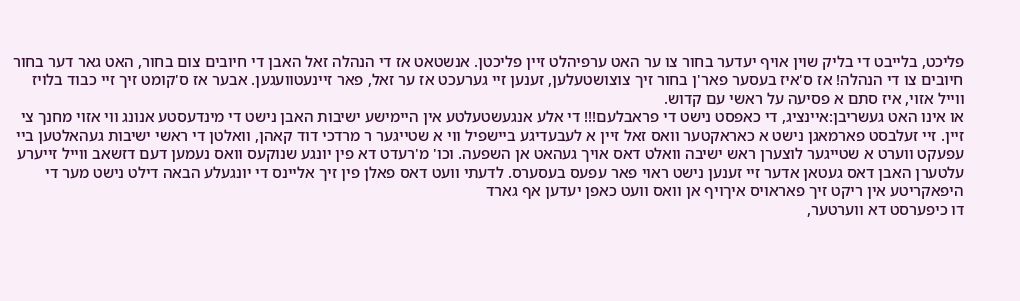פליכט, בלייבט די בליק שוין אויף יעדער בחור צו ער האט ערפיהלט זיין פליכטן. אנשטאט אז די הנהלה זאל האבן די חיובים צום בחור, האט גאר דער בחור חיובים צו די הנהלה! אז ס'איז בעסער פאר'ן בחור זיך צוצושטעלען, זענען זיי גערעכט אז ער זאל, פאר זיינעטוועגען. אבער אז ס'קומט זיך זיי כבוד בלויז ווייל אזוי, איז סתם א פסיעה על ראשי עם קדוש.
או אינו האט געשריבן:איינציג, די כאפסט נישט די פראבלעם!!! די אלע אנגעשטעלטע אין היימישע ישיבות האבן נישט די מינדעסטע אנונג ווי אזוי מחנך צי זיין. זיי זעלבסט פארמאגן נישט א כאראקטער וואס זאל זיין א לעבעדיגע ביישפיל ווי א שטייגער ר מרדכי דוד קאהן, וואלטן די ראשי ישיבות געהאלטען ביי עפעקט ווערט א שטייגער לוצערן ראש ישיבה וואלט דאס אויך געהאט אן השפעה. וכו' מ'רעדט דא פין יונגע שנוקעס וואס נעמען דעם דזשאב ווייל זייערע עלטערן האבן דאס געטאן אדער זיי זענען נישט ראוי פאר עפעס בעסערס. לדעתי וועט דאס פאלן פין זיך אליינס די יונגעלע הבאה דילט נישט מער די היפאקריטע אין ריקט זיך פאראויס איךויף אן וואס וועט כאפן יעדען אף גארד
דו כיפערסט דא ווערטער,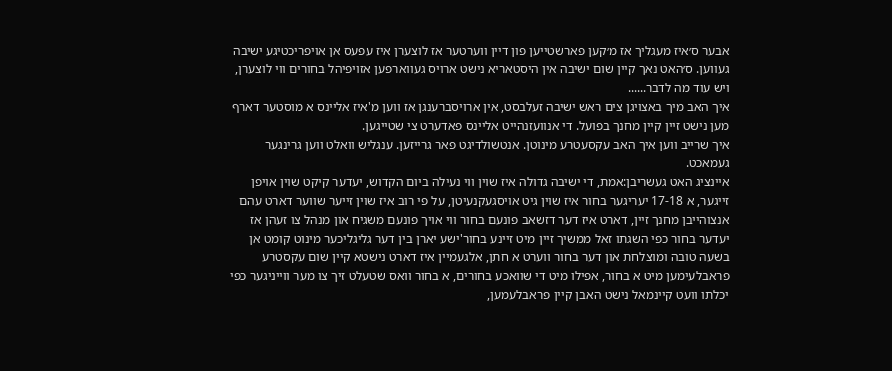אבער ס׳איז מעגליך אז מ׳קען פארשטייען פון דיין ווערטער אז לוצערן איז עפעס אן אויפריכטיגע ישיבה געווען. ס׳האט נאך קיין שום ישיבה אין היסטאריא נישט ארויס געווארפען אזויפיהל בחורים ווי לוצערן, ויש עוד מה לדבר......
איך האב מיך באצויגן צים ראש ישיבה זעלבסט, אין ארויסברענגן אז ווען מ'איז אליינס א מוסטער דארף מען נישט זיין קיין מחנך בפועל. די אנוועזנהייט אליינס פאדערט צי שטייגען.
איך שרייב ווען איך האב עקסעטרע מינוטן. אנטשולדיגט פאר גרייזען. ענגליש וואלט ווען גרינגער געמאכט.
איינציג האט געשריבן:אמת, די ישיבה גדולה איז שוין ווי נעילה ביום הקדוש, יעדער קיקט שוין אויפן זייגער, א 17-18 יעריגער בחור איז שוין גיט אויסגעקנעיטן, על פי רוב איז שוין זייער שווער דארט עהם אנצוהייבן מחנך זיין, דארט איז דער דזשאב פונעם בחור ווי אויך פונעם משגיח און מנהל צו זעהן אז יעדער בחור כפי השגתו זאל ממשיך זיין מיט זיינע בחור'ישע יארן בין דער גליגליכער מינוט קומט אן בשעה טובה ומוצלחת און דער בחור ווערט א חתן, אלגעמיין איז דארט נישטא קיין שום עקסטרע פראבלעימען מיט א בחור, אפילו מיט די שוואכע בחורים, א בחור וואס שטעלט זיך צו מער ווייניגער כפי יכלתו וועט קיינמאל נישט האבן קיין פראבלעמען,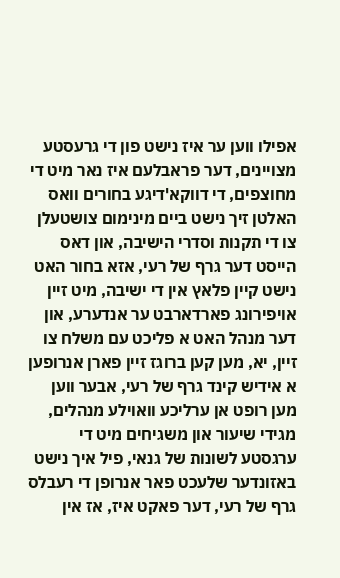אפילו ווען ער איז נישט פון די גרעסטע מצויינים, דער פראבלעם איז נאר מיט די מחוצפים, די דווקא'דיגע בחורים וואס האלטן זיך נישט ביים מינימום צושטעלן צו די תקנות וסדרי הישיבה, און דאס הייסט דער גרף של רעי, אזא בחור האט נישט קיין פלאץ אין די ישיבה, מיט זיין אויפירונג פארדארבט ער אנדערע, און דער מנהל האט א פליכט עם משלח צו זיין, יא, מען קען ברוגז זיין פארן אנרופען א אידיש קינד גרף של רעי, אבער ווען מען רופט אן ערליכע וואוילע מנהלים, מגידי שיעור און משגיחים מיט די ערגסטע לשונות של גנאי, פיל איך נישט באזונדער שלעכט פאר אנרופן די רעבלס גרף של רעי, דער פאקט איז, אז אין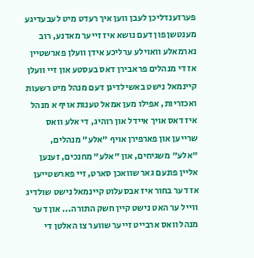פערזענדליכן לעבן ווען איך רעדט מיט לעבעדיגע מענטשן פון דעם נושא איז זייער מאדנע, רוב נארמאלע וואוילע ערליכע אידן וועלן פארשטיין אז די מנהלים פראבירן דאס בעסטע און זיי וועלן קיינמאל נישט באשילדיגן דעם מנהל מיט רשעות ואכזריות, אפילו מען אמאל טענות אויף א מנהל איז דאס אויך איידל און רוהיג, די אלע וואס שרייען און פארפירן אויף "אלע" מנהלים, "אלע" משגיחים, און "אלע" מחנכים, זענען אליין פונעם גאר שוואכן סארט, זיי פארשטייען אז דער בחור איז אבסעלוט קיינמאל נישט שולדיג ווייל ער האט נישט קיין חשק התורה... און דער מנהל וואס ארבייט זייער שווער צו האלטן די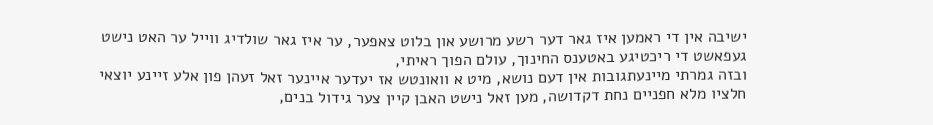ישיבה אין די ראמען איז גאר דער רשע מרושע און בלוט צאפער, ער איז גאר שולדיג ווייל ער האט נישט געפאשט די ריכטיגע באטענס החינוך, עולם הפוך ראיתי,
ובזה גמרתי מיינעתגובות אין דעם נושא, מיט א וואונטש אז יעדער איינער זאל זעהן פון אלע זיינע יוצאי חלציו מלא חפניים נחת דקדושה, מען זאל נישט האבן קיין צער גידול בנים,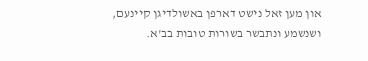און מען זאל נישט דארפן באשולדיגן קיינעם, ושנשמע ונתבשר בשורות טובות בב'א.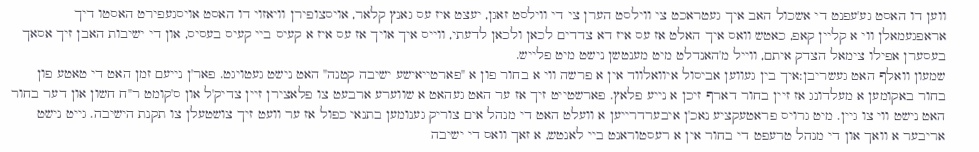ווען דו האסט גע'עפנט די אשכול האב איך געטראכט צי ווילסט הערן צי די ווילסט זאגן, יעצט איז עס גאנץ קלאר, אויסצופירן וויאזוי דו האסט אויסגעפירט האסטו דיך אראפגעמאלן ווי א קליין קאפ, כאטש וואס איך האלט אז עס איז דא צדדים לכאן ולכאן לדעתי, ווייס איך אויך אז עס איז א קעיס ביי קעיס בעסיס, און די ישיבות האבן זיך אסאך בעסערן אפילו צימאל הצדק איתם, ווייל מ'האנדלט מיט מענטשן נישט מיט פלייש.
שמעון וואלף האט געשריבן:איך בין געווען אביסול איוואלווד אין א פרשה ווי א בחור פון א "פארטייאישע ישיבה קטנה" האט נישט געטויגט. פאר'ן נייעם זמן האט די טאטע פון בחור באקומען א מעלדונג אז זיין בחור דארף זיכן א נייע פלאץ. פארשטייט זיך אז ער האט געהאט א שווערע ארבעט צו פלאצירן זיין צדיק'ל און ס'קומט ר"ח חשון און דער בחור האט נישט ווי צו גיין. מיט גרויס פראטעקציע נאכ'ן איבערדרייען א וועלט האט די מנהל אים צוריק גענומען בתנאי כפול אז ער וועט זיך צושטעלן צו תקנת הישיבה. גייט נישט אריבער א וואך און די מנהל טרעפט די בחור אין א רעסטוראנט ביי לאנטש, א זאך וואס די ישיבה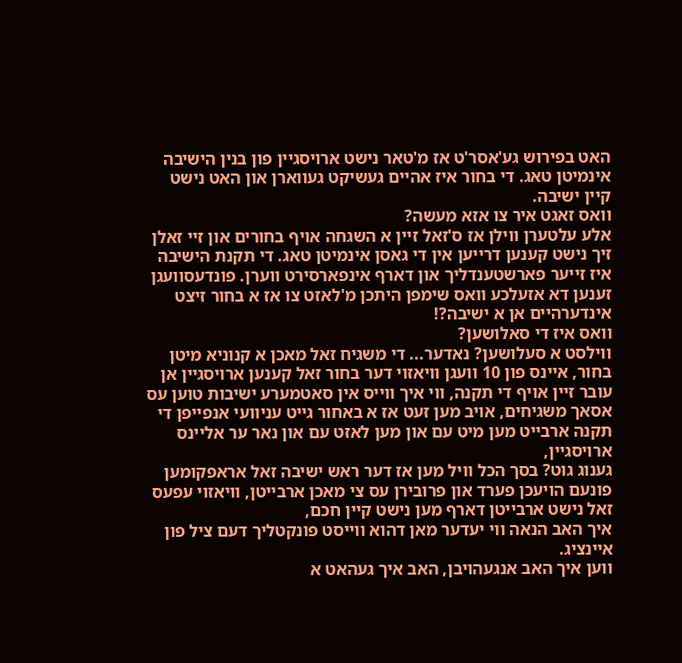האט בפירוש גע'אסר'ט אז מ'טאר נישט ארויסגיין פון בנין הישיבה אינמיטן טאג. די בחור איז אהיים געשיקט געווארן און האט נישט קיין ישיבה.
וואס זאגט איר צו אזא מעשה?
אלע עלטערן ווילן אז ס'זאל זיין א השגחה אויף בחורים און זיי זאלן זיך נישט קענען דרייען אין די גאסן אינמיטן טאג. די תקנת הישיבה איז זייער פארשטענדליך און דארף אינפארסירט ווערן. פונדעסוועגן זענען דא אזעלכע וואס שימפן היתכן מ'לאזט צו אז א בחור זיצט אינדערהיים אן א ישיבה?!
וואס איז די סאלושען?
ווילסט א סעלושען? נאדער... די משגיח זאל מאכן א קנוניא מיטן בחור, איינס פון 10 וועגן וויאזוי דער בחור זאל קענען ארויסגיין אן עובר זיין אויף די תקנה, ווי איך ווייס אין סאטמערע ישיבות טוען עס אסאך משגיחים, אויב מען זעט אז א באחור גייט עניוועי אנפייפן די תקנה ארבייט מען מיט עם און מען לאזט עם און נאר ער אליינס ארויסגיין,
גענוג גוט? בסך הכל וויל מען אז דער ראש ישיבה זאל אראפקומען פונעם הויעכן פערד און פרובירן עס צי מאכן ארבייטן, וויאזוי עפעס זאל נישט ארבייטן דארף מען נישט קיין חכם,
איך האב הנאה ווי יעדער מאן דהוא ווייסט פונקטליך דעם ציל פון איינציג.
ווען איך האב אנגעהויבן, האב איך געהאט א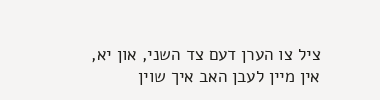ציל צו הערן דעם צד השני, און יא, אין מיין לעבן האב איך שוין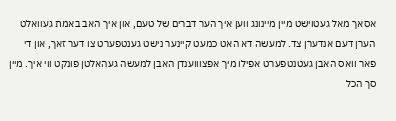אסאך מאל געטוישט מיין מיינונג ווען איך הער דברים של טעם, און איך האב באמת געוואלט הערן דעם אנדערן צד. למעשה דא האט כמעט קיינער נישט גענטפערט צו דער זאך, און די פאר וואס האבן געטנטפערט אפילו מיך אפצוווענדן האבן למעשה געהאלטן פונקט ווי איך. מיין סך הכל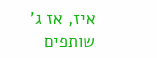איז, אז ג' שותפים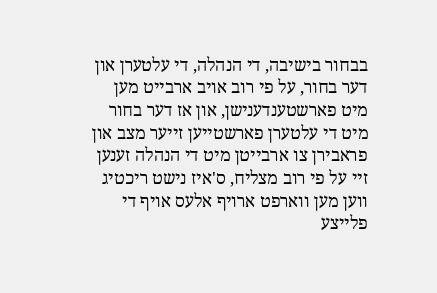בבחור בישיבה, די הנהלה, די עלטערן און דער בחור, על פי רוב אויב ארבייט מען מיט פארשטענדענישן, און אז דער בחור מיט די עלטערן פארשטייען זייער מצב און פראבירן צו ארבייטן מיט די הנהלה זענען זיי על פי רוב מצליח, ס'איז נישט ריכטיג ווען מען ווארפט ארויף אלעס אויף די פלייצע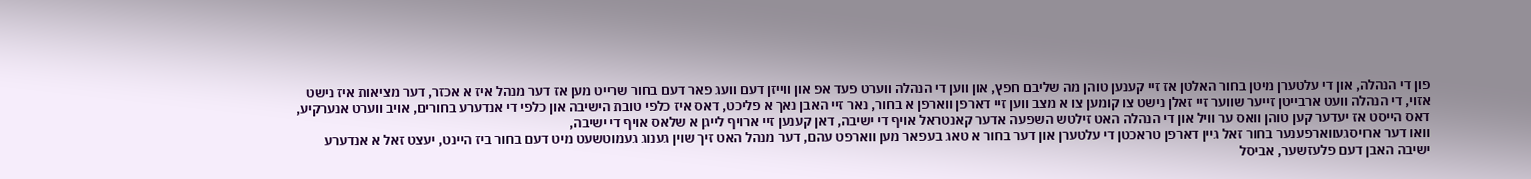פון די הנהלה, און די עלטערן מיטן בחור האלטן אז זיי קענען טוהן מה שליבם חפץ, און ווען די הנהלה ווערט פעד אפ און ווייזן דעם וועג פאר דעם בחור שרייט מען אז דער מנהל איז א אכזר, דער מציאות איז נישט אזוי, די הנהלה וועט ארבייטן זייער שווער זיי זאלן נישט צו קומען צו א מצב ווען זיי דארפן ווארפן א בחור, נאר זיי האבן נאך א פליכט, דאס איז כלפי טובת הישיבה און כלפי די אנדערע בחורים, אויב ווערט אנערקיע, דאס הייסט אז יעדער קען טוהן וואס ער וויל און די הנהלה האט זילטש השפעה אדער קאנטראל אויף די ישיבה, דאן קענען זיי ארויף לייגן א שלאס אויף די ישיבה,
וואו דער ארויסגעווארפענער בחור זאל גיין דארפן טראכטן די עלטערן און דער בחור א טאג בעפאר מען ווארפט עהם, דער מנהל האט זיך שוין גענוג געמוטשעט מיט דעם בחור ביז היינט, יעצט זאל א אנדערע ישיבה האבן דעם פלעזשער, אביסל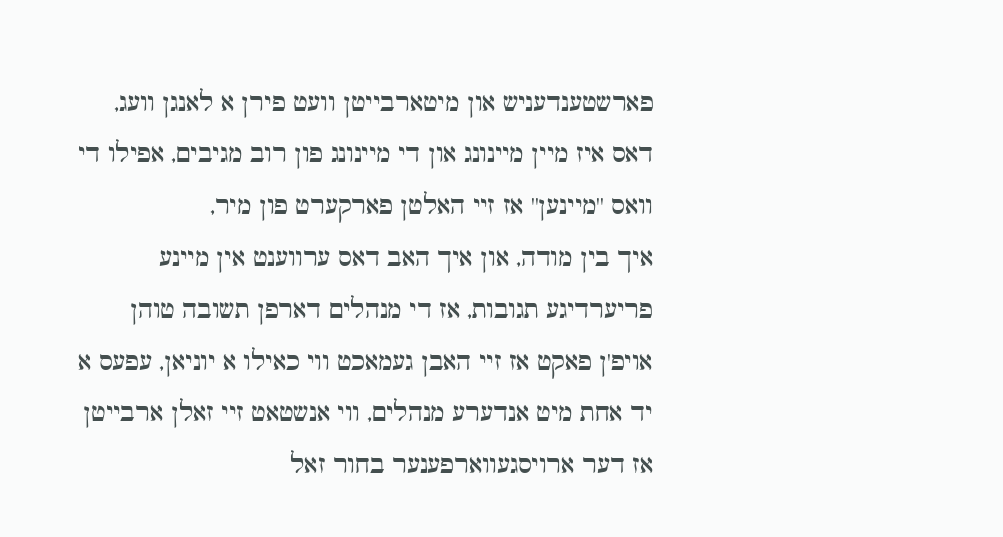פארשטענדעניש און מיטארבייטן וועט פירן א לאנגן וועג, דאס איז מיין מיינונג און די מיינונג פון רוב מגיבים, אפילו די וואס ''מיינען'' אז זיי האלטן פארקערט פון מיר,
איך בין מודה, און איך האב דאס ערווענט אין מיינע פריערדיגע תגובות, אז די מנהלים דארפן תשובה טוהן אויפ'ן פאקט אז זיי האבן געמאכט ווי כאילו א יוניאן, עפעס א יד אחת מיט אנדערע מנהלים, ווי אנשטאט זיי זאלן ארבייטן אז דער ארויסגעווארפענער בחור זאל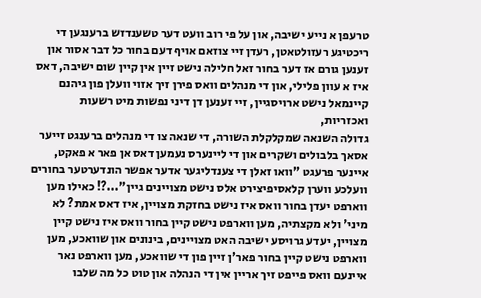טרעפן א נייע ישיבה, און על פי רוב וועט דער טשענדזש ברענגען די ריכטיגע רעזולטאטן, רעדן זיי צוזאם אויף דעם בחור כל דבר אסור און זענען גורם אז דער בחור זאל חלילה נישט זיין אין קיין שום ישיבה, דאס איז א עוון פלילי, און די מנהלים וואס פירן זיך אזוי וועלן פון גיהנם קיינמאל נישט ארויסגיין, זיי זענען דן דיני נפשות מיט רשעות ואכזריות,
גדולה השנאה שמקלקלת השורה, די שנאה צו די מנהלים ברענגט זייער אסאך בלבולים ושקרים און די ליינערס נעמען דאס אן פאר א פאקט, איינער פרעגט "וואו זאלן די צענדליגער אדער אפשר הונדערטער בחורים וועלכע ווערן קלאסיפיצירט אלס נישט מצויינים גיין"...?! כאילו מען ווארפט יעדן בחור וואס איז נישט בחזקת מצויין, איז דאס אמת? לא מיני' ולא מקצתיה, מען ווארפט נישט קיין בחור וואס איז נישט קיין מצויין, יעדע גרויסע ישיבה האט מצויינים, בינונים און שוואכע, מען ווארפט נישט קיין בחור פאר'ן זיין פון די שוואכע, מען ווארפט נאר איינעם וואס פייפט זיך אריין אין די הנהלה און טוט כל מה שלבו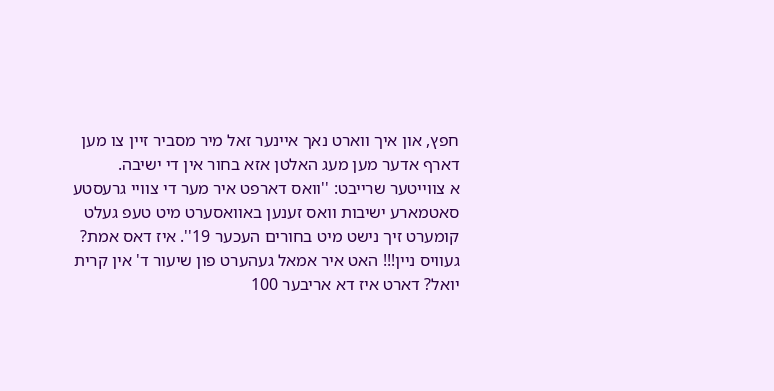חפץ, און איך ווארט נאך איינער זאל מיר מסביר זיין צו מען דארף אדער מען מעג האלטן אזא בחור אין די ישיבה.
א צווייטער שרייבט: ''וואס דארפט איר מער די צוויי גרעסטע סאטמארע ישיבות וואס זענען באוואסערט מיט טעפ געלט קומערט זיך נישט מיט בחורים העכער 19''. איז דאס אמת? געוויס ניין!!! האט איר אמאל געהערט פון שיעור ד' אין קרית יואל? דארט איז דא אריבער 100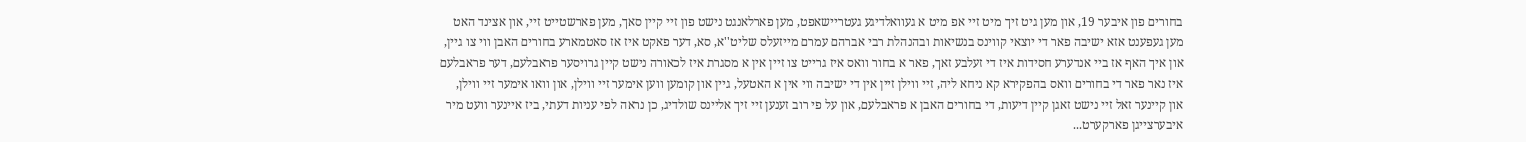בחורים פון איבער 19, און מען גיט זיך מיט זיי אפ מיט א געוואלדיגע געטריישאפט, מען פארלאנגט נישט פון זיי קיין סאך, מען פארשטייט זיי, און אצינד האט מען געפענט אזא ישיבה פאר די יוצאי קווינס בנשיאות ובהנהלת רבי אברהם עמרם מייזעלס שליט''א, סא, דער פאקט איז אז סאטמארע בחורים האבן ווי צו גיין, און איך האף אז ביי אנדערע חסידות איז די זעלבע זאך, פאר א בחור וואס איז גרייט צו זיין אין א מסגרת איז לכאורה נישט קיין גרויסער פראבלעם, דער פראבלעם איז נאר פאר די בחורים וואס בהפקירא קא ניחא ליה, זיי ווילן זיין אין די ישיבה ווי אין א האטעל, גיין און קומען ווען אימער זיי ווילן, און וואו אימער זיי ווילן, און קיינער זאל זיי נישט זאגן קיין דיעות, די בחורים האבן א פראבלעם, און על פי רוב זענען זיי זיך אליינס שולדיג, כן נראה לפי עניות דעתי, ביז איינער וועט מיר איבערצייגן פארקערט...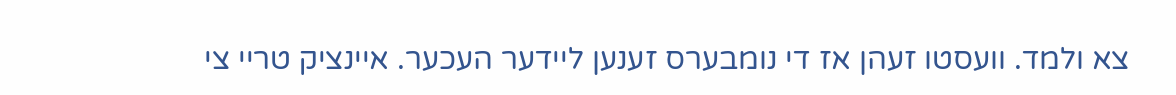צא ולמד. וועסטו זעהן אז די נומבערס זענען ליידער העכער. איינציק טריי צי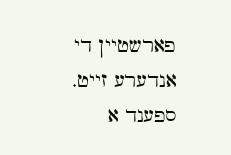פארשטיין די אנדערע זייט. ספענד א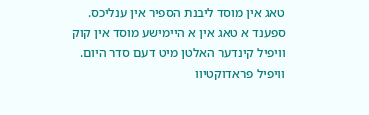טאג אין מוסד ליבנת הספיר אין ענליכס. ספענד א טאג אין א היימישע מוסד אין קוק וויפיל קינדער האלטן מיט דעם סדר היום. וויפיל פראדוקטיוו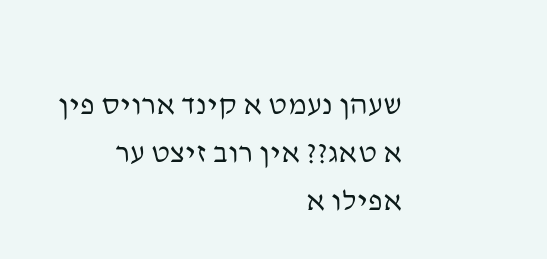שעהן נעמט א קינד ארויס פין א טאג?? אין רוב זיצט ער אפילו א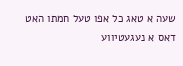שעה א טאג כל אפו טעל חמתו האט דאס א נעגעטיווע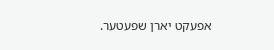אפעקט יארן שפעטער.